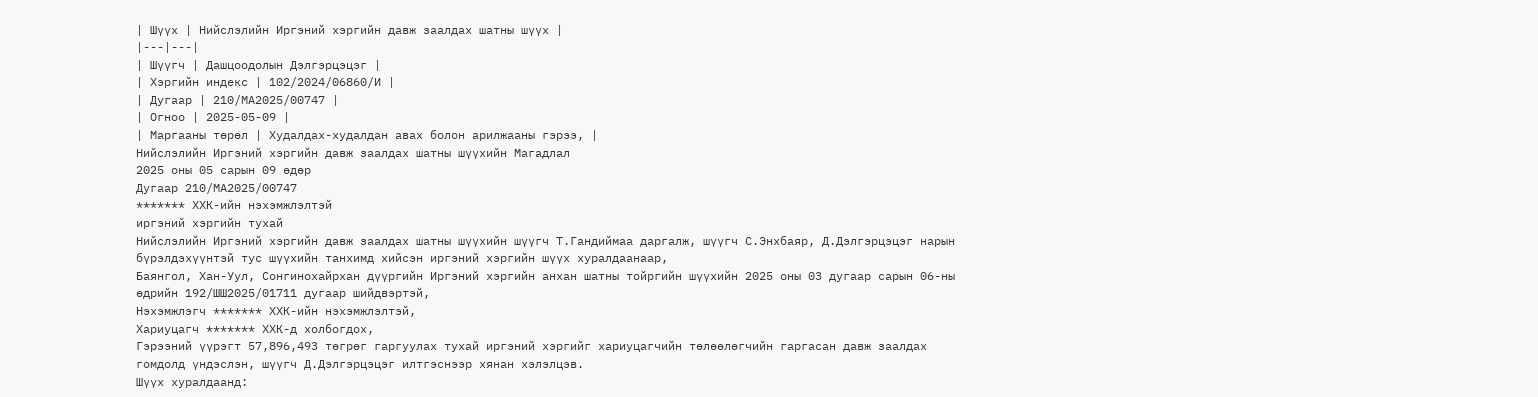| Шүүх | Нийслэлийн Иргэний хэргийн давж заалдах шатны шүүх |
|---|---|
| Шүүгч | Дашцоодолын Дэлгэрцэцэг |
| Хэргийн индекс | 102/2024/06860/И |
| Дугаар | 210/МА2025/00747 |
| Огноо | 2025-05-09 |
| Маргааны төрөл | Худалдах-худалдан авах болон арилжааны гэрээ, |
Нийслэлийн Иргэний хэргийн давж заалдах шатны шүүхийн Магадлал
2025 оны 05 сарын 09 өдөр
Дугаар 210/МА2025/00747
******* ХХК-ийн нэхэмжлэлтэй
иргэний хэргийн тухай
Нийслэлийн Иргэний хэргийн давж заалдах шатны шүүхийн шүүгч Т.Гандиймаа даргалж, шүүгч С.Энхбаяр, Д.Дэлгэрцэцэг нарын бүрэлдэхүүнтэй тус шүүхийн танхимд хийсэн иргэний хэргийн шүүх хуралдаанаар,
Баянгол, Хан-Уул, Сонгинохайрхан дүүргийн Иргэний хэргийн анхан шатны тойргийн шүүхийн 2025 оны 03 дугаар сарын 06-ны өдрийн 192/ШШ2025/01711 дугаар шийдвэртэй,
Нэхэмжлэгч ******* ХХК-ийн нэхэмжлэлтэй,
Хариуцагч ******* ХХК-д холбогдох,
Гэрээний үүрэгт 57,896,493 төгрөг гаргуулах тухай иргэний хэргийг хариуцагчийн төлөөлөгчийн гаргасан давж заалдах гомдолд үндэслэн, шүүгч Д.Дэлгэрцэцэг илтгэснээр хянан хэлэлцэв.
Шүүх хуралдаанд: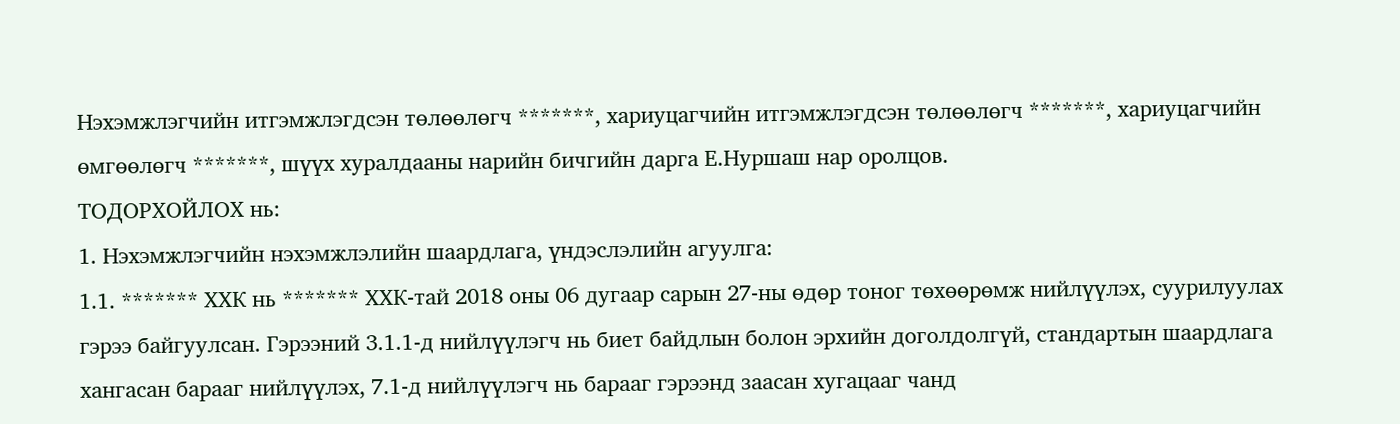Нэхэмжлэгчийн итгэмжлэгдсэн төлөөлөгч *******, хариуцагчийн итгэмжлэгдсэн төлөөлөгч *******, хариуцагчийн өмгөөлөгч *******, шүүх хуралдааны нарийн бичгийн дарга Е.Нуршаш нар оролцов.
ТОДОРХОЙЛОХ нь:
1. Нэхэмжлэгчийн нэхэмжлэлийн шаардлага, үндэслэлийн агуулга:
1.1. ******* ХХК нь ******* ХХК-тай 2018 оны 06 дугаар сарын 27-ны өдөр тоног төхөөрөмж нийлүүлэх, суурилуулах гэрээ байгуулсан. Гэрээний 3.1.1-д нийлүүлэгч нь биет байдлын болон эрхийн доголдолгүй, стандартын шаардлага хангасан барааг нийлүүлэх, 7.1-д нийлүүлэгч нь барааг гэрээнд заасан хугацааг чанд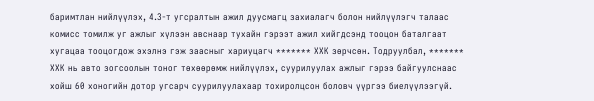баримтлан нийлүүлэх, 4.3-т угсралтын ажил дуусмагц захиалагч болон нийлүүлэгч талаас комисс томилж уг ажлыг хүлээн авснаар тухайн гэрээт ажил хийгдсэнд тооцон баталгаат хугацаа тооцогдож эхэлнэ гэж заасныг хариуцагч ******* ХХК зөрчсөн. Тодруулбал, ******* ХХК нь авто зогсоолын тоног төхөөрөмж нийлүүлэх, суурилуулах ажлыг гэрээ байгуулснаас хойш 60 хоногийн дотор угсарч суурилуулахаар тохиролцсон боловч үүргээ биелүүлээгүй.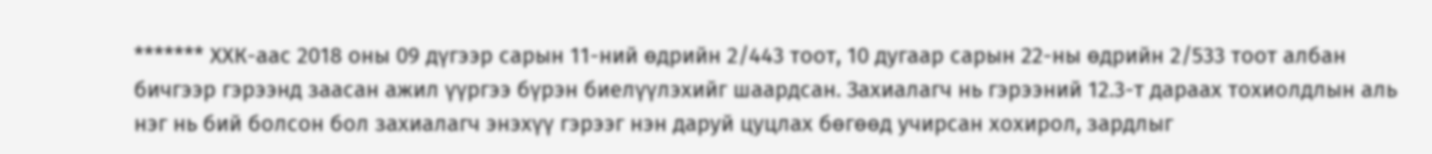******* ХХК-аас 2018 оны 09 дүгээр сарын 11-ний өдрийн 2/443 тоот, 10 дугаар сарын 22-ны өдрийн 2/533 тоот албан бичгээр гэрээнд заасан ажил үүргээ бүрэн биелүүлэхийг шаардсан. Захиалагч нь гэрээний 12.3-т дараах тохиолдлын аль нэг нь бий болсон бол захиалагч энэхүү гэрээг нэн даруй цуцлах бөгөөд учирсан хохирол, зардлыг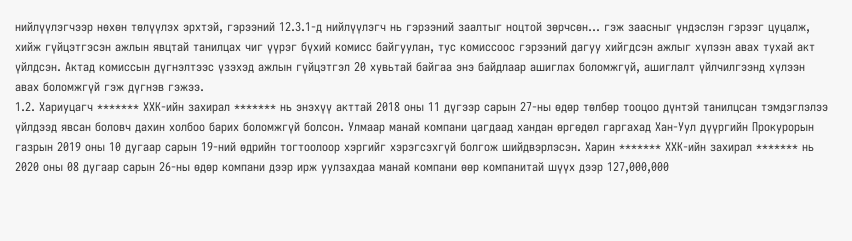нийлүүлэгчээр нөхөн төлүүлэх эрхтэй, гэрээний 12.3.1-д нийлүүлэгч нь гэрээний заалтыг ноцтой зөрчсөн... гэж заасныг үндэслэн гэрээг цуцалж, хийж гүйцэтгэсэн ажлын явцтай танилцах чиг үүрэг бүхий комисс байгуулан, тус комиссоос гэрээний дагуу хийгдсэн ажлыг хүлээн авах тухай акт үйлдсэн. Актад комиссын дүгнэлтээс үзэхэд ажлын гүйцэтгэл 20 хувьтай байгаа энэ байдлаар ашиглах боломжгүй, ашиглалт үйлчилгээнд хүлээн авах боломжгүй гэж дүгнэв гэжээ.
1.2. Хариуцагч ******* ХХК-ийн захирал ******* нь энэхүү акттай 2018 оны 11 дүгээр сарын 27-ны өдөр төлбөр тооцоо дүнтэй танилцсан тэмдэглэлээ үйлдээд явсан боловч дахин холбоо барих боломжгүй болсон. Улмаар манай компани цагдаад хандан өргөдөл гаргахад Хан-Уул дүүргийн Прокурорын газрын 2019 оны 10 дугаар сарын 19-ний өдрийн тогтоолоор хэргийг хэрэгсэхгүй болгож шийдвэрлэсэн. Харин ******* ХХК-ийн захирал ******* нь 2020 оны 08 дугаар сарын 26-ны өдөр компани дээр ирж уулзахдаа манай компани өөр компанитай шүүх дээр 127,000,000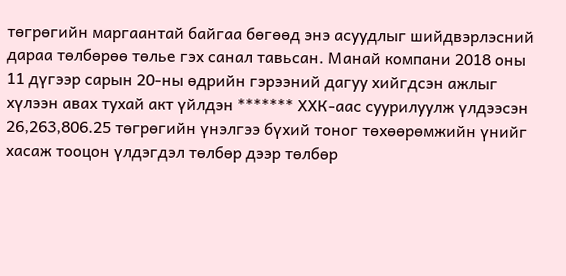төгрөгийн маргаантай байгаа бөгөөд энэ асуудлыг шийдвэрлэсний дараа төлбөрөө төлье гэх санал тавьсан. Манай компани 2018 оны 11 дүгээр сарын 20-ны өдрийн гэрээний дагуу хийгдсэн ажлыг хүлээн авах тухай акт үйлдэн ******* ХХК-аас суурилуулж үлдээсэн 26,263,806.25 төгрөгийн үнэлгээ бүхий тоног төхөөрөмжийн үнийг хасаж тооцон үлдэгдэл төлбөр дээр төлбөр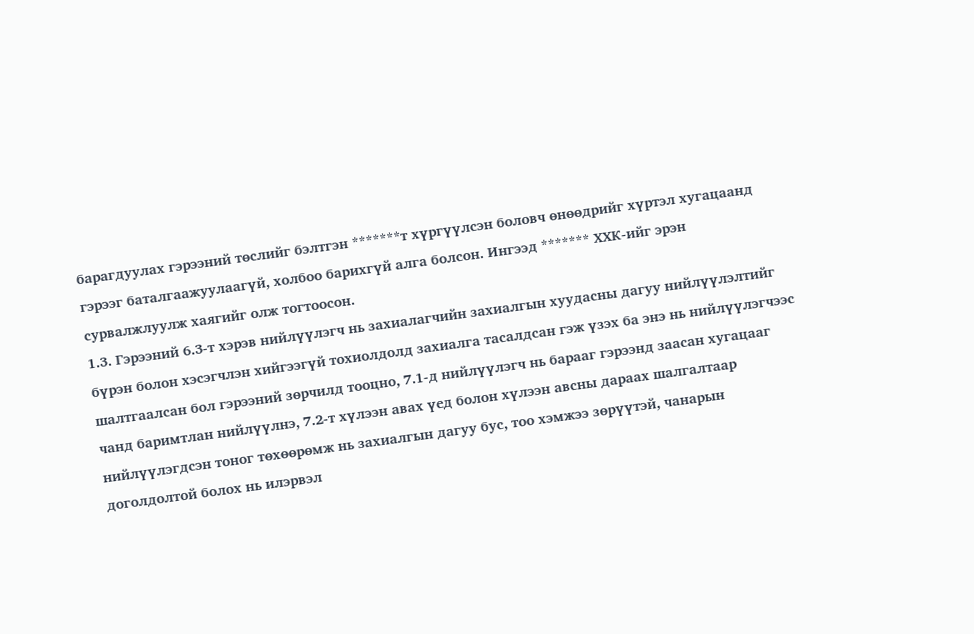барагдуулах гэрээний төслийг бэлтгэн *******т хүргүүлсэн боловч өнөөдрийг хүртэл хугацаанд гэрээг баталгаажуулаагүй, холбоо барихгүй алга болсон. Ингээд ******* ХХК-ийг эрэн сурвалжлуулж хаягийг олж тогтоосон.
1.3. Гэрээний 6.3-т хэрэв нийлүүлэгч нь захиалагчийн захиалгын хуудасны дагуу нийлүүлэлтийг бүрэн болон хэсэгчлэн хийгээгүй тохиолдолд захиалга тасалдсан гэж үзэх ба энэ нь нийлүүлэгчээс шалтгаалсан бол гэрээний зөрчилд тооцно, 7.1-д нийлүүлэгч нь барааг гэрээнд заасан хугацааг чанд баримтлан нийлүүлнэ, 7.2-т хүлээн авах үед болон хүлээн авсны дараах шалгалтаар нийлүүлэгдсэн тоног төхөөрөмж нь захиалгын дагуу бус, тоо хэмжээ зөрүүтэй, чанарын доголдолтой болох нь илэрвэл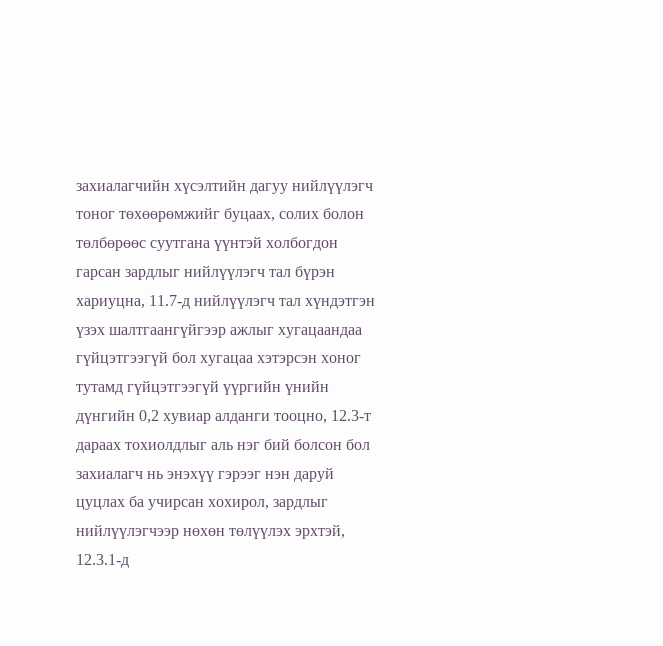захиалагчийн хүсэлтийн дагуу нийлүүлэгч тоног төхөөрөмжийг буцаах, солих болон төлбөрөөс суутгана үүнтэй холбогдон гарсан зардлыг нийлүүлэгч тал бүрэн хариуцна, 11.7-д нийлүүлэгч тал хүндэтгэн үзэх шалтгаангүйгээр ажлыг хугацаандаа гүйцэтгээгүй бол хугацаа хэтэрсэн хоног тутамд гүйцэтгээгүй үүргийн үнийн дүнгийн 0,2 хувиар алданги тооцно, 12.3-т дараах тохиолдлыг аль нэг бий болсон бол захиалагч нь энэхүү гэрээг нэн даруй цуцлах ба учирсан хохирол, зардлыг нийлүүлэгчээр нөхөн төлүүлэх эрхтэй, 12.3.1-д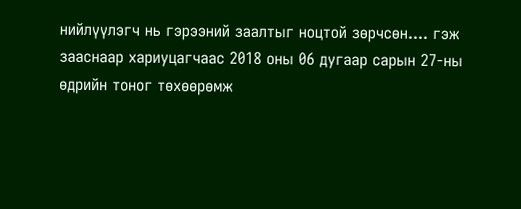нийлүүлэгч нь гэрээний заалтыг ноцтой зөрчсөн.... гэж зааснаар хариуцагчаас 2018 оны 06 дугаар сарын 27-ны өдрийн тоног төхөөрөмж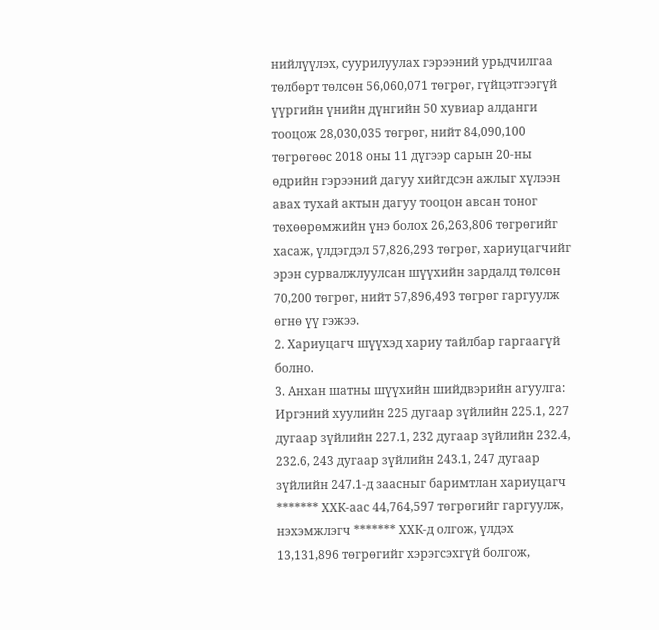нийлүүлэх, суурилуулах гэрээний урьдчилгаа төлбөрт төлсөн 56,060,071 төгрөг, гүйцэтгээгүй үүргийн үнийн дүнгийн 50 хувиар алданги тооцож 28,030,035 төгрөг, нийт 84,090,100 төгрөгөөс 2018 оны 11 дүгээр сарын 20-ны өдрийн гэрээний дагуу хийгдсэн ажлыг хүлээн авах тухай актын дагуу тооцон авсан тоног төхөөрөмжийн үнэ болох 26,263,806 төгрөгийг хасаж, үлдэгдэл 57,826,293 төгрөг, хариуцагчийг эрэн сурвалжлуулсан шүүхийн зардалд төлсөн 70,200 төгрөг, нийт 57,896,493 төгрөг гаргуулж өгнө үү гэжээ.
2. Хариуцагч шүүхэд хариу тайлбар гаргаагүй болно.
3. Анхан шатны шүүхийн шийдвэрийн агуулга:
Иргэний хуулийн 225 дугаар зүйлийн 225.1, 227 дугаар зүйлийн 227.1, 232 дугаар зүйлийн 232.4, 232.6, 243 дугаар зүйлийн 243.1, 247 дугаар зүйлийн 247.1-д заасныг баримтлан хариуцагч ******* ХХК-аас 44,764,597 төгрөгийг гаргуулж, нэхэмжлэгч ******* ХХК-д олгож, үлдэх 13,131,896 төгрөгийг хэрэгсэхгүй болгож,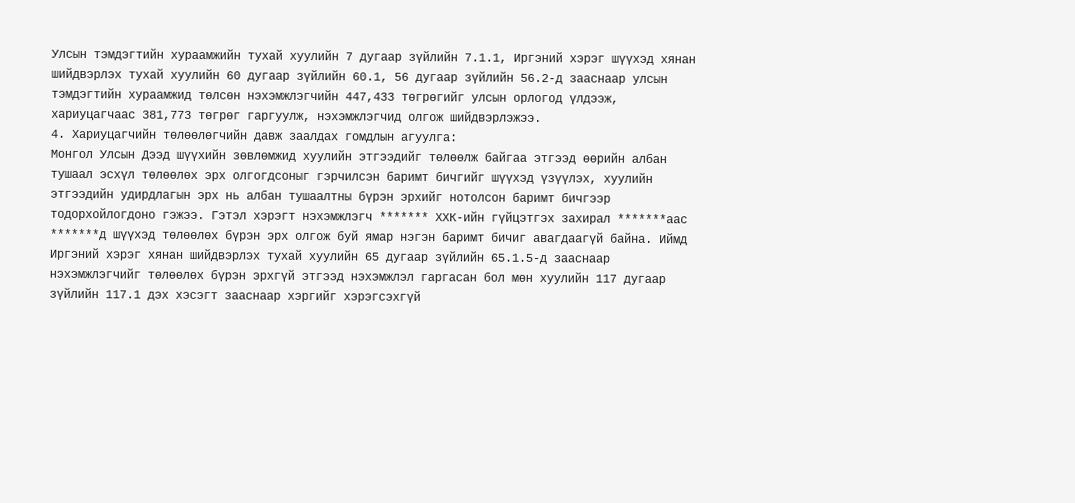Улсын тэмдэгтийн хураамжийн тухай хуулийн 7 дугаар зүйлийн 7.1.1, Иргэний хэрэг шүүхэд хянан шийдвэрлэх тухай хуулийн 60 дугаар зүйлийн 60.1, 56 дугаар зүйлийн 56.2-д зааснаар улсын тэмдэгтийн хураамжид төлсөн нэхэмжлэгчийн 447,433 төгрөгийг улсын орлогод үлдээж, хариуцагчаас 381,773 төгрөг гаргуулж, нэхэмжлэгчид олгож шийдвэрлэжээ.
4. Хариуцагчийн төлөөлөгчийн давж заалдах гомдлын агуулга:
Монгол Улсын Дээд шүүхийн зөвлөмжид хуулийн этгээдийг төлөөлж байгаа этгээд өөрийн албан тушаал эсхүл төлөөлөх эрх олгогдсоныг гэрчилсэн баримт бичгийг шүүхэд үзүүлэх, хуулийн этгээдийн удирдлагын эрх нь албан тушаалтны бүрэн эрхийг нотолсон баримт бичгээр тодорхойлогдоно гэжээ. Гэтэл хэрэгт нэхэмжлэгч ******* ХХК-ийн гүйцэтгэх захирал *******аас *******д шүүхэд төлөөлөх бүрэн эрх олгож буй ямар нэгэн баримт бичиг авагдаагүй байна. Иймд Иргэний хэрэг хянан шийдвэрлэх тухай хуулийн 65 дугаар зүйлийн 65.1.5-д зааснаар нэхэмжлэгчийг төлөөлөх бүрэн эрхгүй этгээд нэхэмжлэл гаргасан бол мөн хуулийн 117 дугаар зүйлийн 117.1 дэх хэсэгт зааснаар хэргийг хэрэгсэхгүй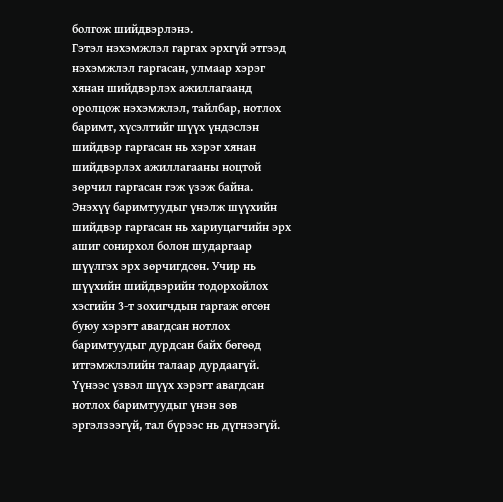болгож шийдвэрлэнэ.
Гэтэл нэхэмжлэл гаргах эрхгүй этгээд нэхэмжлэл гаргасан, улмаар хэрэг хянан шийдвэрлэх ажиллагаанд оролцож нэхэмжлэл, тайлбар, нотлох баримт, хүсэлтийг шүүх үндэслэн шийдвэр гаргасан нь хэрэг хянан шийдвэрлэх ажиллагааны ноцтой зөрчил гаргасан гэж үзэж байна. Энэхүү баримтуудыг үнэлж шүүхийн шийдвэр гаргасан нь хариуцагчийн эрх ашиг сонирхол болон шударгаар шүүлгэх эрх зөрчигдсөн. Учир нь шүүхийн шийдвэрийн тодорхойлох хэсгийн 3-т зохигчдын гаргаж өгсөн буюу хэрэгт авагдсан нотлох баримтуудыг дурдсан байх бөгөөд итгэмжлэлийн талаар дурдаагүй. Үүнээс үзвэл шүүх хэрэгт авагдсан нотлох баримтуудыг үнэн зөв эргэлзээгүй, тал бүрээс нь дүгнээгүй.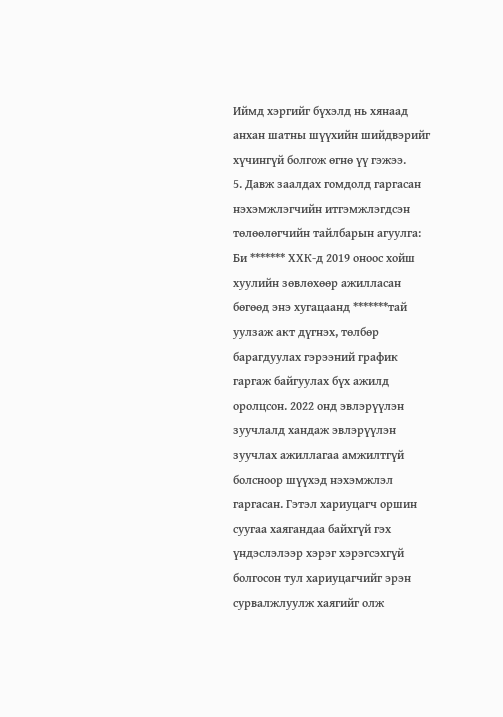Иймд хэргийг бүхэлд нь хянаад анхан шатны шүүхийн шийдвэрийг хүчингүй болгож өгнө үү гэжээ.
5. Давж заалдах гомдолд гаргасан нэхэмжлэгчийн итгэмжлэгдсэн төлөөлөгчийн тайлбарын агуулга:
Би ******* ХХК-д 2019 оноос хойш хуулийн зөвлөхөөр ажилласан бөгөөд энэ хугацаанд *******тай уулзаж акт дүгнэх, төлбөр барагдуулах гэрээний график гаргаж байгуулах бүх ажилд оролцсон. 2022 онд эвлэрүүлэн зуучлалд хандаж эвлэрүүлэн зуучлах ажиллагаа амжилтгүй болсноор шүүхэд нэхэмжлэл гаргасан. Гэтэл хариуцагч оршин суугаа хаягандаа байхгүй гэх үндэслэлээр хэрэг хэрэгсэхгүй болгосон тул хариуцагчийг эрэн сурвалжлуулж хаягийг олж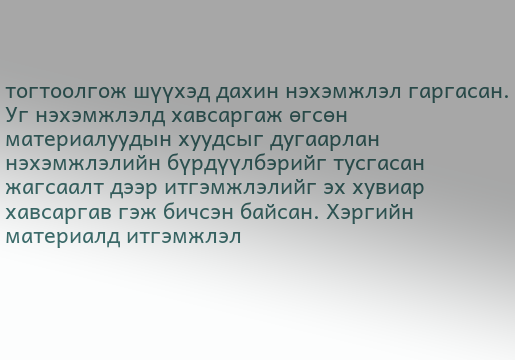тогтоолгож шүүхэд дахин нэхэмжлэл гаргасан. Уг нэхэмжлэлд хавсаргаж өгсөн материалуудын хуудсыг дугаарлан нэхэмжлэлийн бүрдүүлбэрийг тусгасан жагсаалт дээр итгэмжлэлийг эх хувиар хавсаргав гэж бичсэн байсан. Хэргийн материалд итгэмжлэл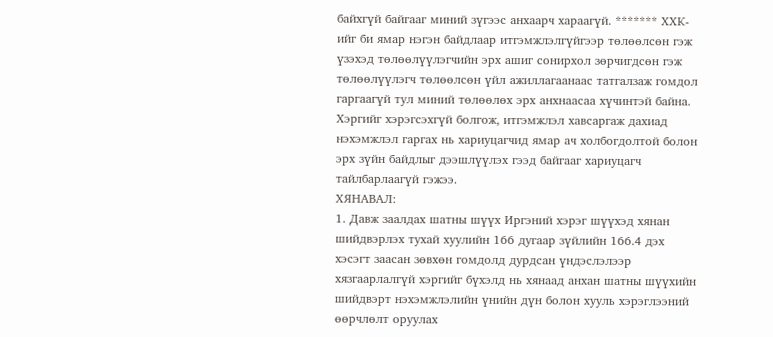байхгүй байгааг миний зүгээс анхаарч хараагүй. ******* ХХК-ийг би ямар нэгэн байдлаар итгэмжлэлгүйгээр төлөөлсөн гэж үзэхэд төлөөлүүлэгчийн эрх ашиг сонирхол зөрчигдсөн гэж төлөөлүүлэгч төлөөлсөн үйл ажиллагаанаас татгалзаж гомдол гаргаагүй тул миний төлөөлөх эрх анхнаасаа хүчинтэй байна. Хэргийг хэрэгсэхгүй болгож, итгэмжлэл хавсаргаж дахиад нэхэмжлэл гаргах нь хариуцагчид ямар ач холбогдолтой болон эрх зүйн байдлыг дээшлүүлэх гээд байгааг хариуцагч тайлбарлаагүй гэжээ.
ХЯНАВАЛ:
1. Давж заалдах шатны шүүх Иргэний хэрэг шүүхэд хянан шийдвэрлэх тухай хуулийн 166 дугаар зүйлийн 166.4 дэх хэсэгт заасан зөвхөн гомдолд дурдсан үндэслэлээр хязгаарлалгүй хэргийг бүхэлд нь хянаад анхан шатны шүүхийн шийдвэрт нэхэмжлэлийн үнийн дүн болон хууль хэрэглээний өөрчлөлт оруулах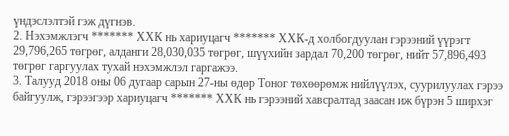үндэслэлтэй гэж дүгнэв.
2. Нэхэмжлэгч ******* ХХК нь хариуцагч ******* ХХК-д холбогдуулан гэрээний үүрэгт 29,796,265 төгрөг, алданги 28,030,035 төгрөг, шүүхийн зардал 70,200 төгрөг, нийт 57,896,493 төгрөг гаргуулах тухай нэхэмжлэл гаргажээ.
3. Талууд 2018 оны 06 дугаар сарын 27-ны өдөр Тоног төхөөрөмж нийлүүлэх, суурилуулах гэрээ байгуулж, гэрээгээр хариуцагч ******* ХХК нь гэрээний хавсралтад заасан иж бүрэн 5 ширхэг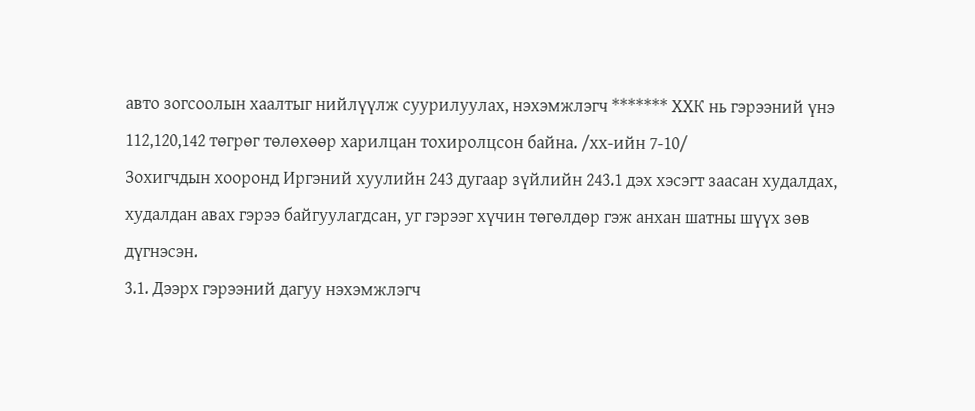авто зогсоолын хаалтыг нийлүүлж суурилуулах, нэхэмжлэгч ******* ХХК нь гэрээний үнэ 112,120,142 төгрөг төлөхөөр харилцан тохиролцсон байна. /хх-ийн 7-10/
Зохигчдын хооронд Иргэний хуулийн 243 дугаар зүйлийн 243.1 дэх хэсэгт заасан худалдах, худалдан авах гэрээ байгуулагдсан, уг гэрээг хүчин төгөлдөр гэж анхан шатны шүүх зөв дүгнэсэн.
3.1. Дээрх гэрээний дагуу нэхэмжлэгч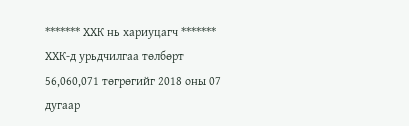******* ХХК нь хариуцагч ******* ХХК-д урьдчилгаа төлбөрт 56,060,071 төгрөгийг 2018 оны 07 дугаар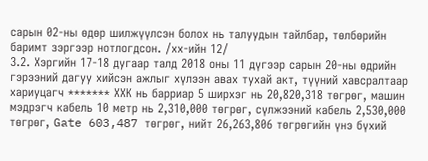сарын 02-ны өдөр шилжүүлсэн болох нь талуудын тайлбар, төлбөрийн баримт зэргээр нотлогдсон. /хх-ийн 12/
3.2. Хэргийн 17-18 дугаар талд 2018 оны 11 дүгээр сарын 20-ны өдрийн гэрээний дагуу хийсэн ажлыг хүлээн авах тухай акт, түүний хавсралтаар хариуцагч ******* ХХК нь барриар 5 ширхэг нь 20,820,318 төгрөг, машин мэдрэгч кабель 10 метр нь 2,310,000 төгрөг, сүлжээний кабель 2,530,000 төгрөг, Gate 603,487 төгрөг, нийт 26,263,806 төгрөгийн үнэ бүхий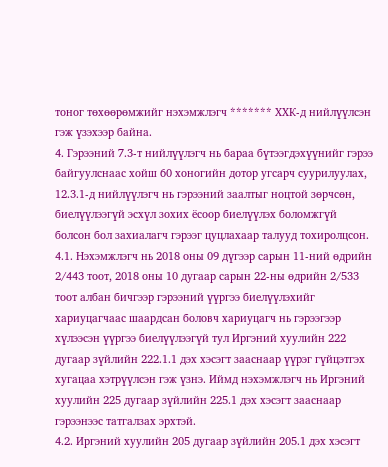тоног төхөөрөмжийг нэхэмжлэгч ******* ХХК-д нийлүүлсэн гэж үзэхээр байна.
4. Гэрээний 7.3-т нийлүүлэгч нь бараа бүтээгдэхүүнийг гэрээ байгуулснаас хойш 60 хоногийн дотор угсарч суурилуулах, 12.3.1-д нийлүүлэгч нь гэрээний заалтыг ноцтой зөрчсөн, биелүүлээгүй эсхүл зохих ёсоор биелүүлэх боломжгүй болсон бол захиалагч гэрээг цуцлахаар талууд тохиролцсон.
4.1. Нэхэмжлэгч нь 2018 оны 09 дүгээр сарын 11-ний өдрийн 2/443 тоот, 2018 оны 10 дугаар сарын 22-ны өдрийн 2/533 тоот албан бичгээр гэрээний үүргээ биелүүлэхийг хариуцагчаас шаардсан боловч хариуцагч нь гэрээгээр хүлээсэн үүргээ биелүүлээгүй тул Иргэний хуулийн 222 дугаар зүйлийн 222.1.1 дэх хэсэгт зааснаар үүрэг гүйцэтгэх хугацаа хэтрүүлсэн гэж үзнэ. Иймд нэхэмжлэгч нь Иргэний хуулийн 225 дугаар зүйлийн 225.1 дэх хэсэгт зааснаар гэрээнээс татгалзах эрхтэй.
4.2. Иргэний хуулийн 205 дугаар зүйлийн 205.1 дэх хэсэгт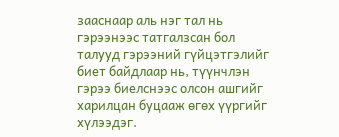зааснаар аль нэг тал нь гэрээнээс татгалзсан бол талууд гэрээний гүйцэтгэлийг биет байдлаар нь, түүнчлэн гэрээ биелснээс олсон ашгийг харилцан буцааж өгөх үүргийг хүлээдэг.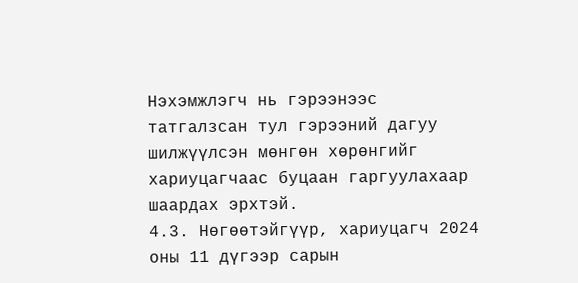Нэхэмжлэгч нь гэрээнээс татгалзсан тул гэрээний дагуу шилжүүлсэн мөнгөн хөрөнгийг хариуцагчаас буцаан гаргуулахаар шаардах эрхтэй.
4.3. Нөгөөтэйгүүр, хариуцагч 2024 оны 11 дүгээр сарын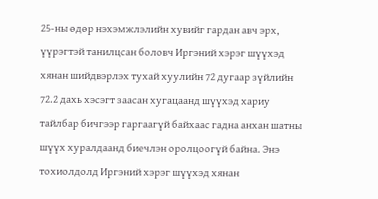25-ны өдөр нэхэмжлэлийн хувийг гардан авч эрх, үүрэгтэй танилцсан боловч Иргэний хэрэг шүүхэд хянан шийдвэрлэх тухай хуулийн 72 дугаар зүйлийн 72.2 дахь хэсэгт заасан хугацаанд шүүхэд хариу тайлбар бичгээр гаргаагүй байхаас гадна анхан шатны шүүх хуралдаанд биечлэн оролцоогүй байна. Энэ тохиолдолд Иргэний хэрэг шүүхэд хянан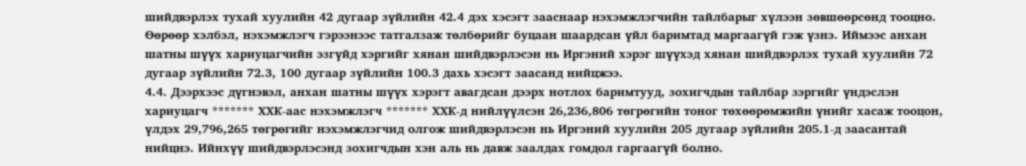шийдвэрлэх тухай хуулийн 42 дугаар зүйлийн 42.4 дэх хэсэгт зааснаар нэхэмжлэгчийн тайлбарыг хүлээн зөвшөөрсөнд тооцно. Өөрөөр хэлбэл, нэхэмжлэгч гэрээнээс татгалзаж төлбөрийг буцаан шаардсан үйл баримтад маргаагүй гэж үзнэ. Иймээс анхан шатны шүүх хариуцагчийн эзгүйд хэргийг хянан шийдвэрлэсэн нь Иргэний хэрэг шүүхэд хянан шийдвэрлэх тухай хуулийн 72 дугаар зүйлийн 72.3, 100 дугаар зүйлийн 100.3 дахь хэсэгт заасанд нийцжээ.
4.4. Дээрхээс дүгнэвэл, анхан шатны шүүх хэрэгт авагдсан дээрх нотлох баримтууд, зохигчдын тайлбар зэргийг үндэслэн хариуцагч ******* ХХК-аас нэхэмжлэгч ******* ХХК-д нийлүүлсэн 26,236,806 төгрөгийн тоног төхөөрөмжийн үнийг хасаж тооцон, үлдэх 29,796,265 төгрөгийг нэхэмжлэгчид олгож шийдвэрлэсэн нь Иргэний хуулийн 205 дугаар зүйлийн 205.1-д заасантай нийцнэ. Ийнхүү шийдвэрлэсэнд зохигчдын хэн аль нь давж заалдах гомдол гаргаагүй болно.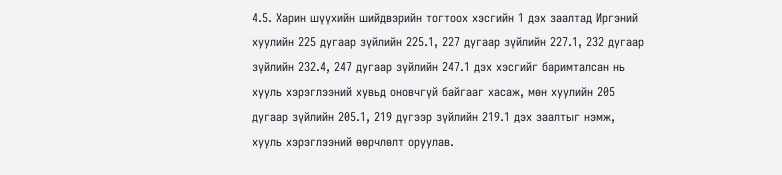4.5. Харин шүүхийн шийдвэрийн тогтоох хэсгийн 1 дэх заалтад Иргэний хуулийн 225 дугаар зүйлийн 225.1, 227 дугаар зүйлийн 227.1, 232 дугаар зүйлийн 232.4, 247 дугаар зүйлийн 247.1 дэх хэсгийг баримталсан нь хууль хэрэглээний хувьд оновчгүй байгааг хасаж, мөн хуулийн 205 дугаар зүйлийн 205.1, 219 дүгээр зүйлийн 219.1 дэх заалтыг нэмж, хууль хэрэглээний өөрчлөлт оруулав.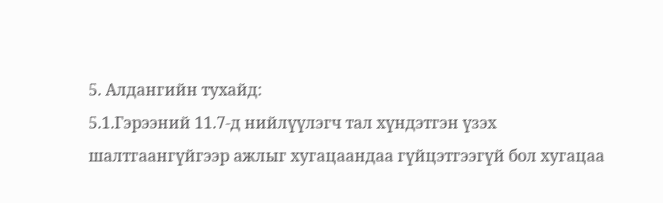5. Алдангийн тухайд:
5.1.Гэрээний 11.7-д нийлүүлэгч тал хүндэтгэн үзэх шалтгаангүйгээр ажлыг хугацаандаа гүйцэтгээгүй бол хугацаа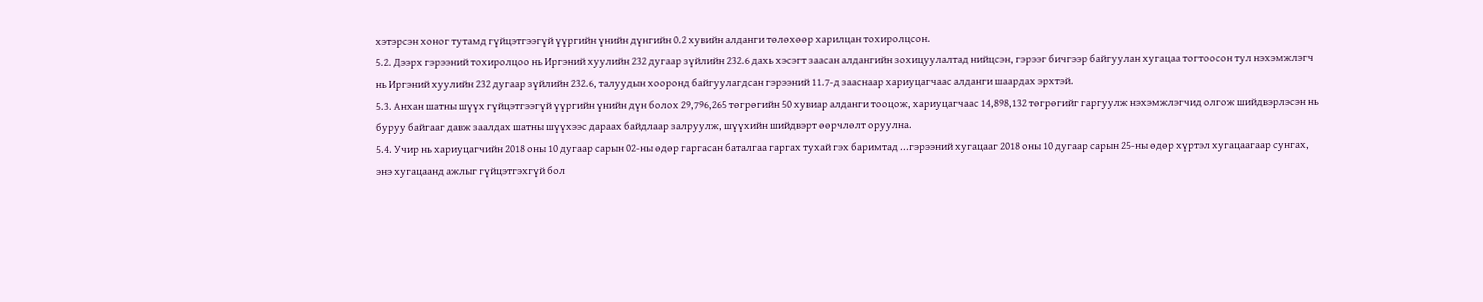хэтэрсэн хоног тутамд гүйцэтгээгүй үүргийн үнийн дүнгийн 0.2 хувийн алданги төлөхөөр харилцан тохиролцсон.
5.2. Дээрх гэрээний тохиролцоо нь Иргэний хуулийн 232 дугаар зүйлийн 232.6 дахь хэсэгт заасан алдангийн зохицуулалтад нийцсэн, гэрээг бичгээр байгуулан хугацаа тогтоосон тул нэхэмжлэгч нь Иргэний хуулийн 232 дугаар зүйлийн 232.6, талуудын хооронд байгуулагдсан гэрээний 11.7-д зааснаар хариуцагчаас алданги шаардах эрхтэй.
5.3. Анхан шатны шүүх гүйцэтгээгүй үүргийн үнийн дүн болох 29,796,265 төгрөгийн 50 хувиар алданги тооцож, хариуцагчаас 14,898,132 төгрөгийг гаргуулж нэхэмжлэгчид олгож шийдвэрлэсэн нь буруу байгааг давж заалдах шатны шүүхээс дараах байдлаар залруулж, шүүхийн шийдвэрт өөрчлөлт оруулна.
5.4. Учир нь хариуцагчийн 2018 оны 10 дугаар сарын 02-ны өдөр гаргасан баталгаа гаргах тухай гэх баримтад ...гэрээний хугацааг 2018 оны 10 дугаар сарын 25-ны өдөр хүртэл хугацаагаар сунгах, энэ хугацаанд ажлыг гүйцэтгэхгүй бол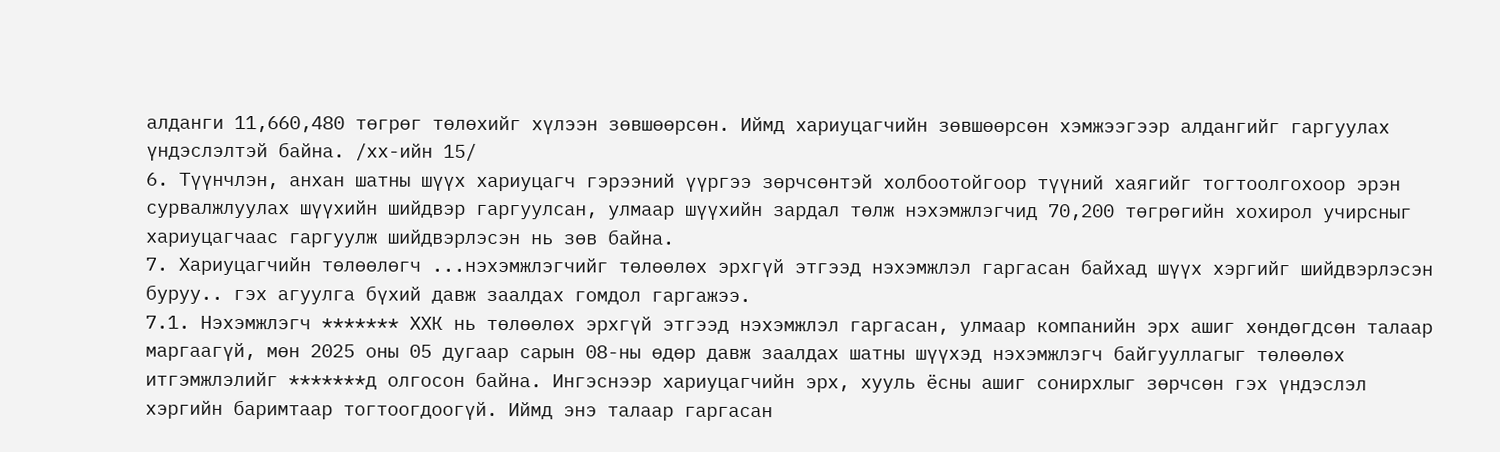алданги 11,660,480 төгрөг төлөхийг хүлээн зөвшөөрсөн. Иймд хариуцагчийн зөвшөөрсөн хэмжээгээр алдангийг гаргуулах үндэслэлтэй байна. /хх-ийн 15/
6. Түүнчлэн, анхан шатны шүүх хариуцагч гэрээний үүргээ зөрчсөнтэй холбоотойгоор түүний хаягийг тогтоолгохоор эрэн сурвалжлуулах шүүхийн шийдвэр гаргуулсан, улмаар шүүхийн зардал төлж нэхэмжлэгчид 70,200 төгрөгийн хохирол учирсныг хариуцагчаас гаргуулж шийдвэрлэсэн нь зөв байна.
7. Хариуцагчийн төлөөлөгч ...нэхэмжлэгчийг төлөөлөх эрхгүй этгээд нэхэмжлэл гаргасан байхад шүүх хэргийг шийдвэрлэсэн буруу.. гэх агуулга бүхий давж заалдах гомдол гаргажээ.
7.1. Нэхэмжлэгч ******* ХХК нь төлөөлөх эрхгүй этгээд нэхэмжлэл гаргасан, улмаар компанийн эрх ашиг хөндөгдсөн талаар маргаагүй, мөн 2025 оны 05 дугаар сарын 08-ны өдөр давж заалдах шатны шүүхэд нэхэмжлэгч байгууллагыг төлөөлөх итгэмжлэлийг *******д олгосон байна. Ингэснээр хариуцагчийн эрх, хууль ёсны ашиг сонирхлыг зөрчсөн гэх үндэслэл хэргийн баримтаар тогтоогдоогүй. Иймд энэ талаар гаргасан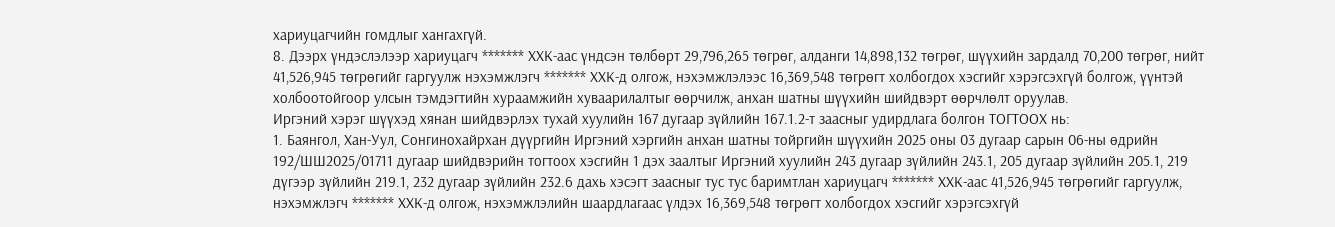хариуцагчийн гомдлыг хангахгүй.
8. Дээрх үндэслэлээр хариуцагч ******* ХХК-аас үндсэн төлбөрт 29,796,265 төгрөг, алданги 14,898,132 төгрөг, шүүхийн зардалд 70,200 төгрөг, нийт 41,526,945 төгрөгийг гаргуулж нэхэмжлэгч ******* ХХК-д олгож, нэхэмжлэлээс 16,369,548 төгрөгт холбогдох хэсгийг хэрэгсэхгүй болгож, үүнтэй холбоотойгоор улсын тэмдэгтийн хураамжийн хуваарилалтыг өөрчилж, анхан шатны шүүхийн шийдвэрт өөрчлөлт оруулав.
Иргэний хэрэг шүүхэд хянан шийдвэрлэх тухай хуулийн 167 дугаар зүйлийн 167.1.2-т заасныг удирдлага болгон ТОГТООХ нь:
1. Баянгол, Хан-Уул, Сонгинохайрхан дүүргийн Иргэний хэргийн анхан шатны тойргийн шүүхийн 2025 оны 03 дугаар сарын 06-ны өдрийн 192/ШШ2025/01711 дугаар шийдвэрийн тогтоох хэсгийн 1 дэх заалтыг Иргэний хуулийн 243 дугаар зүйлийн 243.1, 205 дугаар зүйлийн 205.1, 219 дүгээр зүйлийн 219.1, 232 дугаар зүйлийн 232.6 дахь хэсэгт заасныг тус тус баримтлан хариуцагч ******* ХХК-аас 41,526,945 төгрөгийг гаргуулж, нэхэмжлэгч ******* ХХК-д олгож, нэхэмжлэлийн шаардлагаас үлдэх 16,369,548 төгрөгт холбогдох хэсгийг хэрэгсэхгүй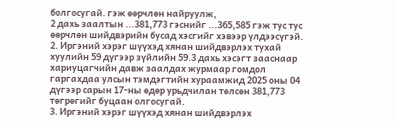болгосугай. гэж өөрчлөн найруулж,
2 дахь заалтын ...381,773 гэснийг ...365,585 гэж тус тус өөрчлөн шийдвэрийн бусад хэсгийг хэвээр үлдээсүгэй.
2. Иргэний хэрэг шүүхэд хянан шийдвэрлэх тухай хуулийн 59 дүгээр зүйлийн 59.3 дахь хэсэгт зааснаар хариуцагчийн давж заалдах журмаар гомдол гаргахдаа улсын тэмдэгтийн хураамжид 2025 оны 04 дүгээр сарын 17-ны өдөр урьдчилан төлсөн 381,773 төгрөгийг буцаан олгосугай.
3. Иргэний хэрэг шүүхэд хянан шийдвэрлэх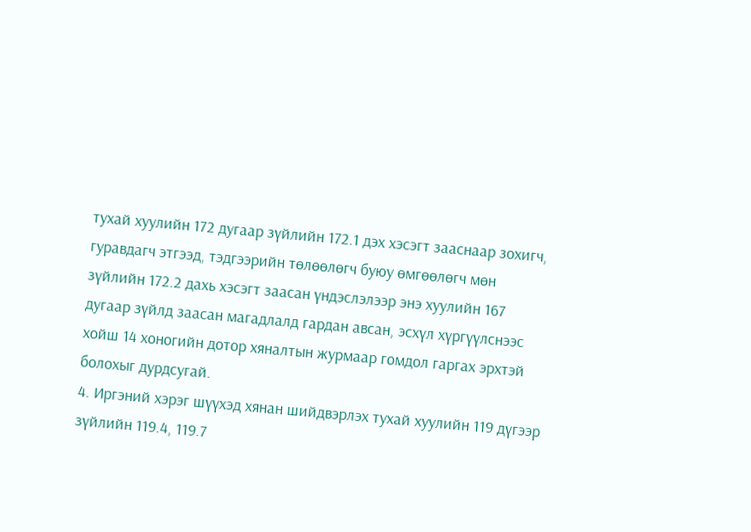тухай хуулийн 172 дугаар зүйлийн 172.1 дэх хэсэгт зааснаар зохигч, гуравдагч этгээд, тэдгээрийн төлөөлөгч буюу өмгөөлөгч мөн зүйлийн 172.2 дахь хэсэгт заасан үндэслэлээр энэ хуулийн 167 дугаар зүйлд заасан магадлалд гардан авсан, эсхүл хүргүүлснээс хойш 14 хоногийн дотор хяналтын журмаар гомдол гаргах эрхтэй болохыг дурдсугай.
4. Иргэний хэрэг шүүхэд хянан шийдвэрлэх тухай хуулийн 119 дүгээр зүйлийн 119.4, 119.7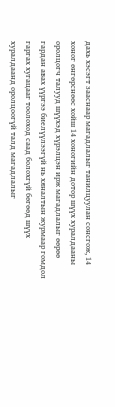дахь хэсэгт зааснаар магадлалыг танилцуулан сонсгож, 14 хоног өнгөрснөөс хойш 14 хоногийн дотор шүүх хуралдааны оролцогч талууд шүүхэд хүрэлцэн ирж магадлалыг өөрөө гардан авах үүргээ биелүүлээгүй нь хяналтын журмаар гомдол гаргах хугацааг тоолоход саад болохгүй бөгөөд шүүх хуралдаанд оролцоогүй талд магадлалыг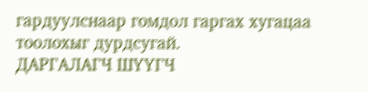гардуулснаар гомдол гаргах хугацаа тоолохыг дурдсугай.
ДАРГАЛАГЧ ШҮҮГЧ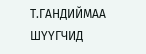Т.ГАНДИЙМАА
ШҮҮГЧИД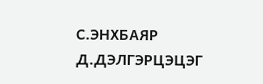С.ЭНХБАЯР
Д.ДЭЛГЭРЦЭЦЭГ